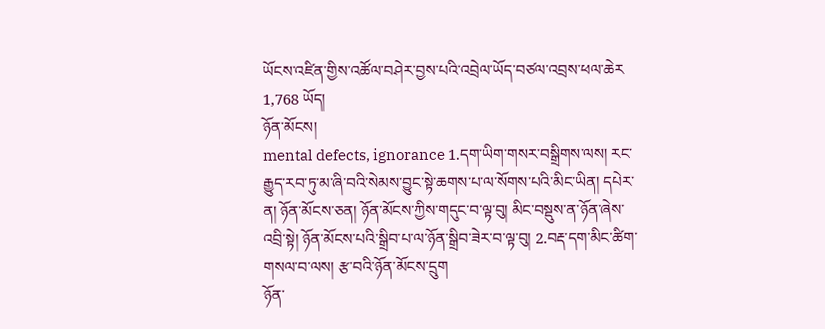ཡོངས་འཛིན་གྱིས་འཚོལ་བཤེར་བྱས་པའི་འབྲེལ་ཡོད་བཙལ་འབྲས་ཕལ་ཆེར 1,768 ཡོད།
ཉོན་མོངས།
mental defects, ignorance 1.དག་ཡིག་གསར་བསྒྲིགས་ལས། རང་རྒྱུད་རབ་ཏུ་མ་ཞི་བའི་སེམས་བྱུང་སྟེ་ཆགས་པ་ལ་སོགས་པའི་མིང་ཡིན། དཔེར་ན། ཉོན་མོངས་ཅན། ཉོན་མོངས་ཀྱིས་གདུང་བ་ལྟ་བུ། མིང་བསྡུས་ན་ཉོན་ཞེས་འབྲི་སྟེ། ཉོན་མོངས་པའི་སྒྲིབ་པ་ལ་ཉོན་སྒྲིབ་ཟེར་བ་ལྟ་བུ། 2.བརྡ་དག་མིང་ཚིག་གསལ་བ་ལས། རྩ་བའི་ཉོན་མོངས་དྲུག
ཉོན་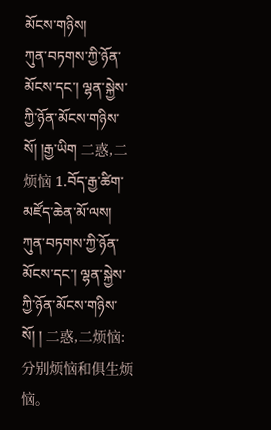མོངས་གཉིས།
ཀུན་བཏགས་ཀྱི་ཉོན་མོངས་དང་། ལྷན་སྐྱེས་ཀྱི་ཉོན་མོངས་གཉིས་སོ། །རྒྱ་ཡིག 二惑,二烦恼 1.བོད་རྒྱ་ཚིག་མཛོད་ཆེན་མོ་ལས། ཀུན་བཏགས་ཀྱི་ཉོན་མོངས་དང་། ལྷན་སྐྱེས་ཀྱི་ཉོན་མོངས་གཉིས་སོ། ། 二惑,二烦恼:分别烦恼和俱生烦恼。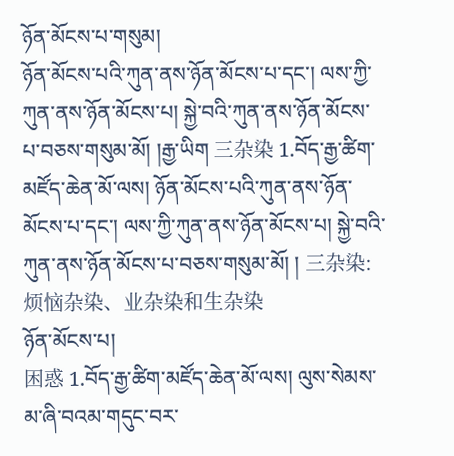ཉོན་མོངས་པ་གསུམ།
ཉོན་མོངས་པའི་ཀུན་ནས་ཉོན་མོངས་པ་དང་། ལས་ཀྱི་ཀུན་ནས་ཉོན་མོངས་པ། སྐྱེ་བའི་ཀུན་ནས་ཉོན་མོངས་པ་བཅས་གསུམ་མོ། །རྒྱ་ཡིག 三杂染 1.བོད་རྒྱ་ཚིག་མཛོད་ཆེན་མོ་ལས། ཉོན་མོངས་པའི་ཀུན་ནས་ཉོན་མོངས་པ་དང་། ལས་ཀྱི་ཀུན་ནས་ཉོན་མོངས་པ། སྐྱེ་བའི་ཀུན་ནས་ཉོན་མོངས་པ་བཅས་གསུམ་མོ། ། 三杂染:烦恼杂染、业杂染和生杂染
ཉོན་མོངས་པ།
困惑 1.བོད་རྒྱ་ཚིག་མཛོད་ཆེན་མོ་ལས། ལུས་སེམས་མ་ཞི་བའམ་གདུང་བར་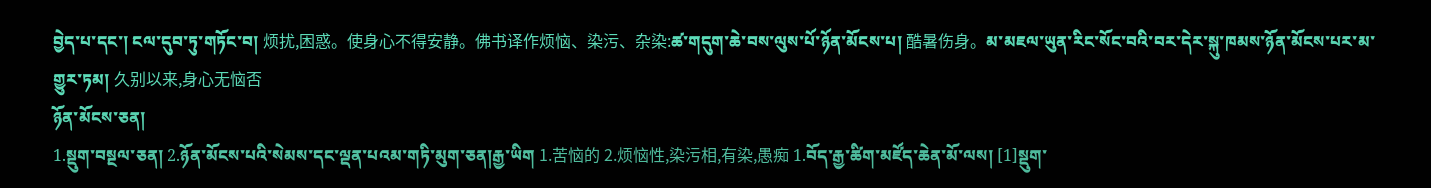བྱེད་པ་དང་། ངལ་དུབ་ཏུ་གཏོང་བ། 烦扰,困惑。使身心不得安静。佛书译作烦恼、染污、杂染:ཚ་གདུག་ཆེ་བས་ལུས་པོ་ཉོན་མོངས་པ། 酷暑伤身。མ་མཇལ་ཡུན་རིང་སོང་བའི་བར་དེར་སྐུ་ཁམས་ཉོན་མོངས་པར་མ་གྱུར་ཏམ། 久别以来,身心无恼否
ཉོན་མོངས་ཅན།
1.སྡུག་བསྔལ་ཅན། 2.ཉོན་མོངས་པའི་སེམས་དང་ལྡན་པའམ་གཏི་མུག་ཅན།རྒྱ་ཡིག 1.苦恼的 2.烦恼性,染污相,有染,愚痴 1.བོད་རྒྱ་ཚིག་མཛོད་ཆེན་མོ་ལས། [1]སྡུག་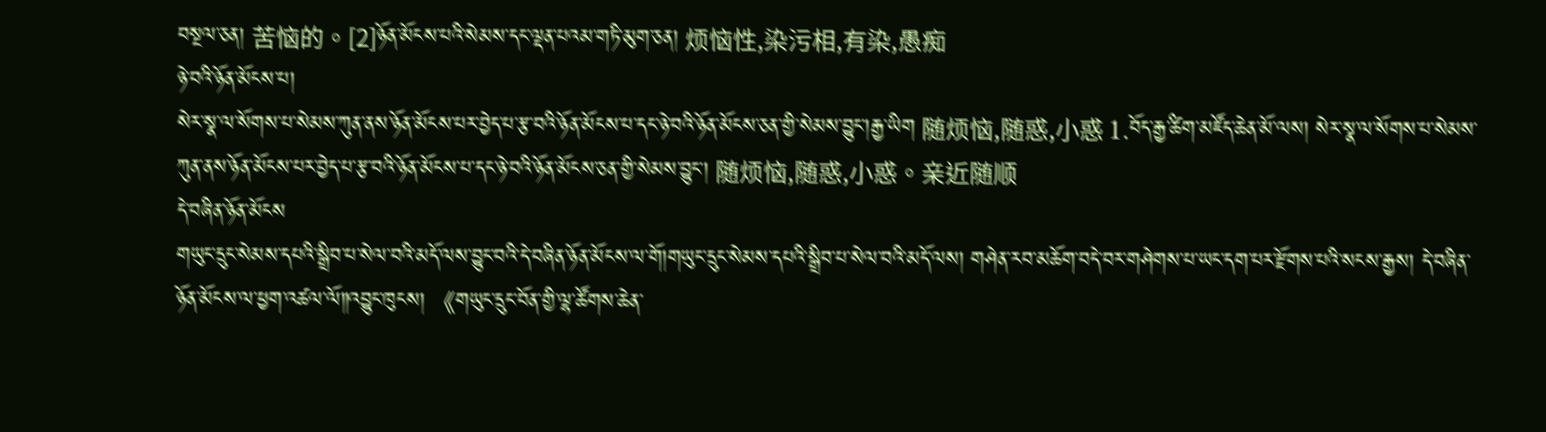བསྔལ་ཅན། 苦恼的。[2]ཉོན་མོངས་པའི་སེམས་དང་ལྡན་པའམ་གཏི་མུག་ཅན། 烦恼性,染污相,有染,愚痴
ཉེ་བའི་ཉོན་མོངས་པ།
སེར་སྣ་ལ་སོགས་པ་སེམས་ཀུན་ནས་ཉོན་མོངས་པར་བྱེད་པ་རྩ་བའི་ཉོན་མོངས་པ་དང་ཉེ་བའི་ཉོན་མོངས་ཅན་གྱི་སེམས་བྱུང་།རྒྱ་ཡིག 随烦恼,随惑,小惑 1.བོད་རྒྱ་ཚིག་མཛོད་ཆེན་མོ་ལས། སེར་སྣ་ལ་སོགས་པ་སེམས་ཀུན་ནས་ཉོན་མོངས་པར་བྱེད་པ་རྩ་བའི་ཉོན་མོངས་པ་དང་ཉེ་བའི་ཉོན་མོངས་ཅན་གྱི་སེམས་བྱུང་། 随烦恼,随惑,小惑。亲近随顺
དེ་བཞིན་ཉོན་མོངས
གཡུང་དྲུང་སེམས་དཔའི་སྒྲིབ་པ་སེལ་བའི་མདོ་ལས་བྱུང་བའི་དེ་བཞིན་ཉོན་མོངས་ལ་གོ།གཡུང་དྲུང་སེམས་དཔའི་སྒྲིབ་པ་སེལ་བའི་མདོ་ལས། གཤེན་རབ་མཆོག་བདེ་བར་གཤེགས་པ་ཡང་དག་པར་རྫོགས་པའི་སངས་རྒྱས། དེ་བཞིན་ཉོན་མོངས་ལ་ཕྱག་འཚལ་ལོ༎འབྱུང་ཁུངས། 《གཡུང་དྲུང་བོན་གྱི་ལྷ་ཚོགས་ཆེན་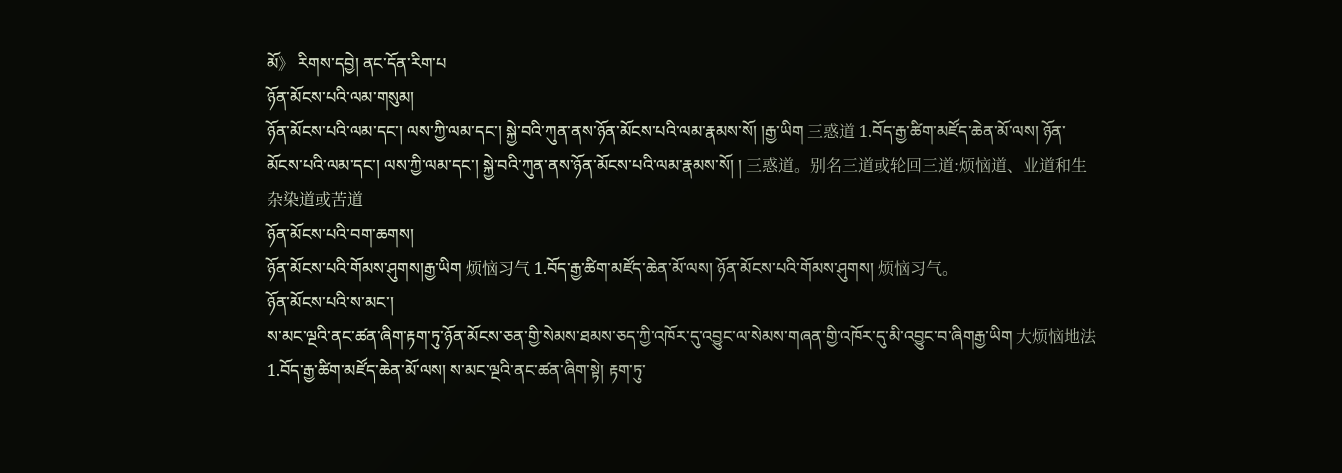མོ》 རིགས་དབྱེ། ནང་དོན་རིག་པ
ཉོན་མོངས་པའི་ལམ་གསུམ།
ཉོན་མོངས་པའི་ལམ་དང་། ལས་ཀྱི་ལམ་དང་། སྐྱེ་བའི་ཀུན་ནས་ཉོན་མོངས་པའི་ལམ་རྣམས་སོ། །རྒྱ་ཡིག 三惑道 1.བོད་རྒྱ་ཚིག་མཛོད་ཆེན་མོ་ལས། ཉོན་མོངས་པའི་ལམ་དང་། ལས་ཀྱི་ལམ་དང་། སྐྱེ་བའི་ཀུན་ནས་ཉོན་མོངས་པའི་ལམ་རྣམས་སོ། ། 三惑道。别名三道或轮回三道:烦恼道、业道和生杂染道或苦道
ཉོན་མོངས་པའི་བག་ཆགས།
ཉོན་མོངས་པའི་གོམས་ཤུགས།རྒྱ་ཡིག 烦恼习气 1.བོད་རྒྱ་ཚིག་མཛོད་ཆེན་མོ་ལས། ཉོན་མོངས་པའི་གོམས་ཤུགས། 烦恼习气。
ཉོན་མོངས་པའི་ས་མང་།
ས་མང་ལྔའི་ནང་ཚན་ཞིག་རྟག་ཏུ་ཉོན་མོངས་ཅན་གྱི་སེམས་ཐམས་ཅད་ཀྱི་འཁོར་དུ་འབྱུང་ལ་སེམས་གཞན་གྱི་འཁོར་དུ་མི་འབྱུང་བ་ཞིགརྒྱ་ཡིག 大烦恼地法 1.བོད་རྒྱ་ཚིག་མཛོད་ཆེན་མོ་ལས། ས་མང་ལྔའི་ནང་ཚན་ཞིག་སྟེ། རྟག་ཏུ་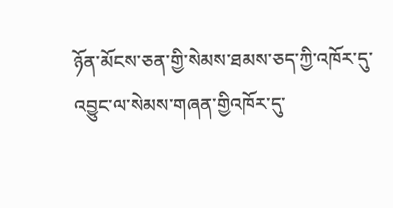ཉོན་མོངས་ཅན་གྱི་སེམས་ཐམས་ཅད་ཀྱི་འཁོར་དུ་འབྱུང་ལ་སེམས་གཞན་གྱིའཁོར་དུ་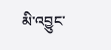མི་འབྱུང་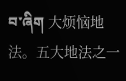བ་ཞིག 大烦恼地法。五大地法之一